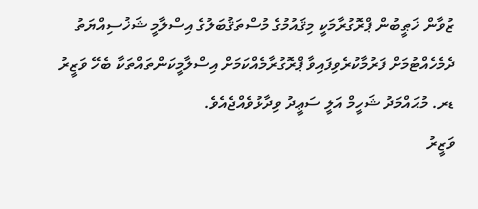ޒުވާން ޚަޠީބުން ޕްރޮގުރާމަކީ މިޤައުމުގެ މުސްތަޤުބަލުގެ އިސްލާމީ ޝަޚުސިއްޔަތު ދެމެހެއްޓުމަށް ފަރުމާކުރެވިފައިވާ ޕްރޮގުރާމެއްކަމަށް އިސްލާމީކަންތައްތަކާ ބެހޭ ވަޒީރު ޑރ. މުޙައްމަދު ޝަހީމް އަލީ ސަޢީދު ވިދާޅުވެއްޖެއެވެ.
ވަޒީރު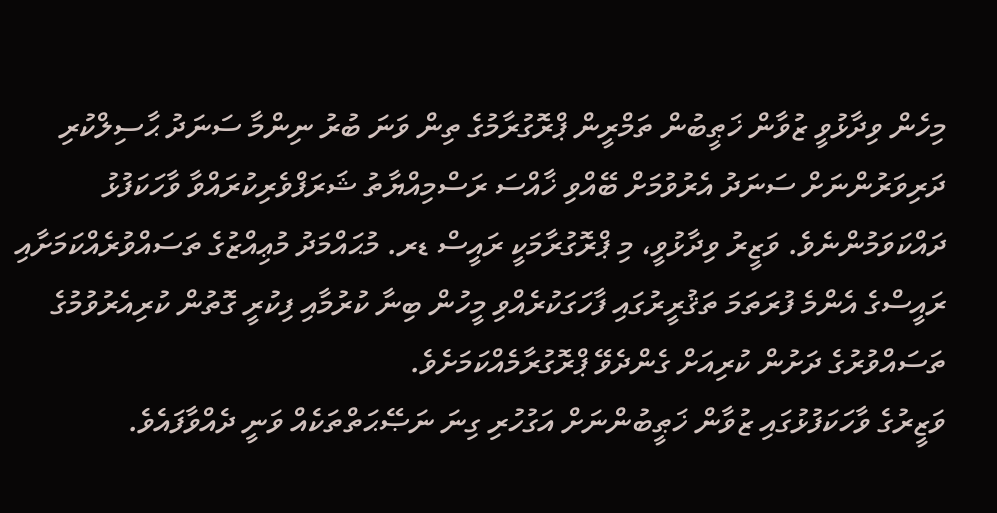މިހެން ވިދާޅުވީ ޒުވާން ޚަޠީބުން ތަމްރީން ޕްރޮގުރާމުގެ ތިން ވަނަ ބުރު ނިންމާ ސަނަދު ޙާސިލްކުރި ދަރިވަރުންނަށް ސަނަދު އެރުވުމަށް ބޭއްވި ޚާއްސަ ރަސްމިއްޔާތު ޝަރަފްވެރިކުރައްވާ ވާހަކަފުޅު ދައްކަވަމުންނެވެ. ވަޒީރު ވިދާޅުވީ، މި ޕްރޮގުރާމަކީ ރައީސް ޑރ. މުޙައްމަދު މުޢިއްޒުގެ ތަސައްވުރެއްކަމަށާއި ރައީސްގެ އެންމެ ފުރަތަމަ ތަޤުރީރުގައި ފާހަގަކުރެއްވި މީހުން ބިނާ ކުރުމާއި ފިކުރީ ގޮތުން ކުރިއެރުވުމުގެ ތަސައްވުރުގެ ދަށުން ކުރިއަށް ގެންދެވޭ ޕްރޮގުރާމެއްކަމަށެވެ.
ވަޒީރުގެ ވާހަކަފުޅުގައި ޒުވާން ޚަޠީބުންނަށް އަގުހުރި ގިނަ ނަޞޭޙަތްތަކެއް ވަނީ ދެއްވާފައެވެ.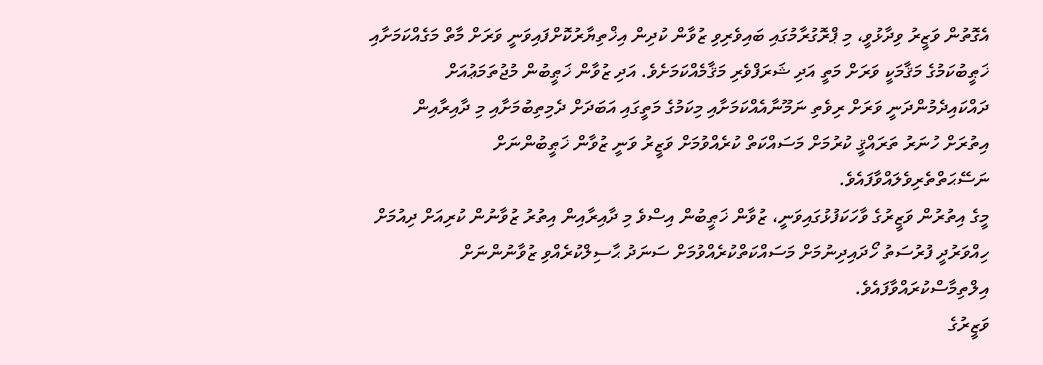އެގޮތުން ވަޒީރު ވިދާޅުވީ، މި ޕްރޮގުރާމުގައި ބައިވެރިވި ޒުވާން ކުދިން އިޚްތިޔާރުކޮށްފައިވަނީ ވަރަށް މާތް މަގެއްކަމަށާއި ޚަޠީބުކަމުގެ މަޤާމަކީ ވަރަށް މަތީ އަދި ޝަރަފްވެރި މަޤާމެއްކަމަށެވެ. އަދި ޒުވާން ޚަޠީބުން މުޖުތަމަޢުއަށް ދައްކައިދެމުންދަނީ ވަރަށް ރިވެތި ނަމޫނާއެއްކަމަށާއި މިކަމުގެ މަތީގައި އަބަދަށް ދެމިތިބުމަށާއި މި ދާއިރާއިން އިތުރަށް ހުނަރު ތަރައްޤީ ކުރުމަށް މަސައްކަތް ކުރެއްވުމަށް ވަޒީރު ވަނީ ޒުވާން ޚަޠީބުންނަށް ނަސޭޙަތްތެރިވެލައްވާފައެވެ.
މީގެ އިތުރުން ވަޒީރުގެ ވާހަކަފުޅުގައިވަނީ، ޒުވާން ޚަޠީބުން އިސްވެ މި ދާއިރާއިން އިތުރު ޒުވާނުން ކުރިއަށް ދިއުމަށް ހިއްވަރުދީ ފުރުސަތު ހޯދައިދިނުމަށް މަސައްކަތްކުރެއްވުމަށް ސަނަދު ޙާސިލްކުރެއްވި ޒުވާނުންނަށް އިލްތިމާސްކުރައްވާފައެވެ.
ވަޒީރުގެ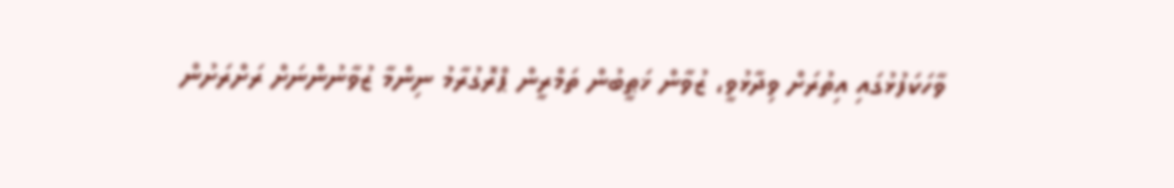ވާހަކަފުޅުގައި އިތުރަށް ވިދާޅުވީ، ޒުވާން ޚަޠީބުން ތަމްރީން ޕްރޮގުރާމު ނިންމާ ޒުވާނުންނަށް ރަށްރަށުން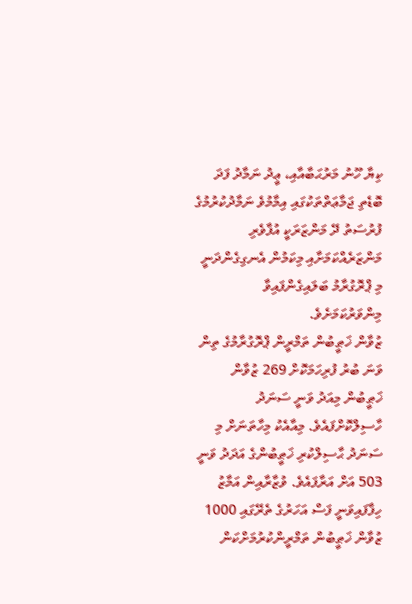ކިޔާ ހޫނު މަރުޙަބާއާއި، ޢީދު ނަމާދު ފަދަ ބޮޑެތި ޖަމާޢަތްތަކުގައި އިމާމުވެ ނަމާދުކުރުމުގެ ފުރުސަތު ދޭ މަންޒަރަކީ އުފާވެރި މަންޒަރެއްކަމަށާއި މިކަމުން އެނގިގެންދަނީ މި ޕްރޮގުރާމު ބަލައިގެންފައިވާ މިންވަރުކަމަށެވެ.
ޒުވާން ޚަޠީބުން ތަމްރީން ޕްރޮގުރާމުގެ ތިން ވަނަ ބުރު ފުރިހަމަކޮށް 269 ޒުވާން ޚަޠީބުން މިއަދު ވަނީ ސަނަދު ހާސިލްކޮށްފައެވެ. މިއާއެކު މިހާތަނަށް މި ސަނަދު ޙާސިލްކުރި ޚަޠީބުންގެ އަދަދު ވަނީ 503 އަށް އަރާފައެވެ. ވުޒާރާއިން އަމާޒު ހިފާފައިވަނީ ފަސް އަހަރުގެ ތެރޭގައި 1000 ޒުވާން ޚަޠީބުން ތަމްރީންކުރުމަށްކަން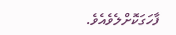ފާހަގަކޮށްލެވެއެވެ.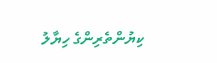ކިޔުންތެރިންގެ ހިޔާލު